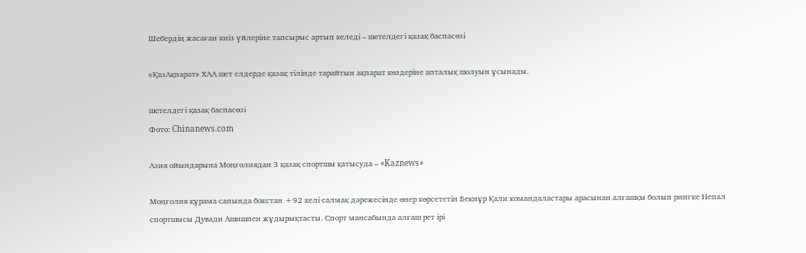Шебердің жасаған киіз үйлеріне тапсырыс артып келеді – шетелдегі қазақ баспасөзі

«ҚазАқпарат» ХАА шет елдерде қазақ тілінде тарайтын ақпарат көздеріне апталық шолуын ұсынады.

шетелдегі қазақ баспасөзі
Фото: Chinanews.com

Азия ойындарына Моңғолиядан 3 қазақ спортшы қатысуда – «Kaznews»

Моңғолия құрама сапында бокстан +92 келі салмақ дәрежесінде өнер көрсететін Бекнұр Қали командаластары арасынан алғашқы болып рингке Непал спортшысы Дувади Ашишпен жұдырықтасты. Спорт мансабында алғаш рет ірі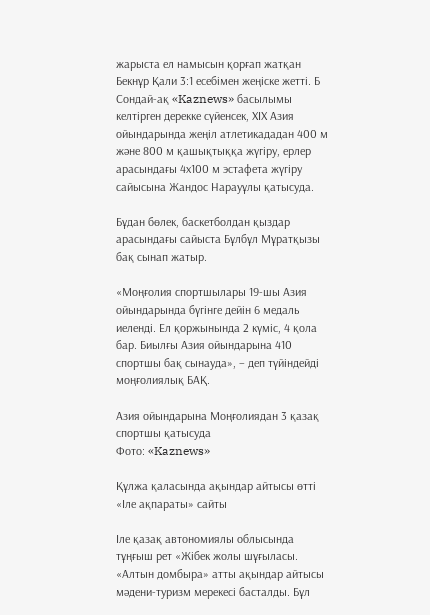жарыста ел намысын қорғап жатқан Бекнұр Қали 3:1 есебімен жеңіске жетті. Б Сондай-ақ «Kaznews» басылымы келтірген дерекке сүйенсек, ХІХ Азия ойындарында жеңіл атлетикададан 400 м және 800 м қашықтыққа жүгіру, ерлер арасындағы 4х100 м эстафета жүгіру сайысына Жандос Нарауұлы қатысуда.

Бұдан бөлек, баскетболдан қыздар арасындағы сайыста Бұлбұл Мұратқызы бақ сынап жатыр.

«Моңғолия спортшылары 19-шы Азия ойындарында бүгінге дейін 6 медаль иеленді. Ел қоржынында 2 күміс, 4 қола бар. Биылғы Азия ойындарына 410 спортшы бақ сынауда», – деп түйіндейді моңғолиялық БАҚ.

Азия ойындарына Моңғолиядан 3 қазақ спортшы қатысуда
Фото: «Kaznews»

Құлжа қаласында ақындар айтысы өтті «Іле ақпараты» сайты

Іле қазақ автономиялы облысында тұңғыш рет «Жібек жолы шұғыласы. «Алтын домбыра» атты ақындар айтысы мәдени-туризм мерекесі басталды. Бұл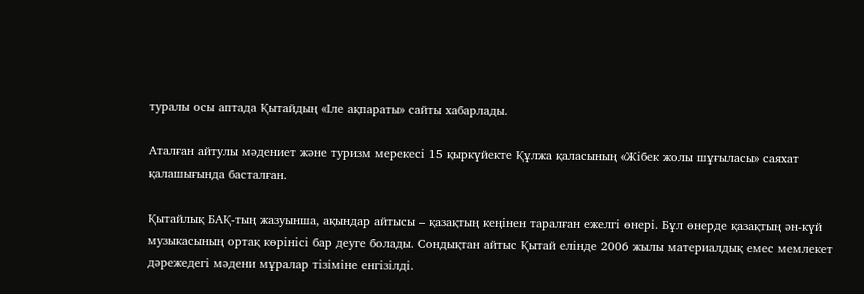туралы осы аптада Қытайдың «Іле ақпараты» сайты хабарлады.

Аталған айтулы мәдениет және туризм мерекесі 15 қыркүйекте Құлжа қаласының «Жібек жолы шұғыласы» саяхат қалашығында басталған.

Қытайлық БАҚ-тың жазуынша, ақындар айтысы – қазақтың кеңінен таралған ежелгі өнері. Бұл өнерде қазақтың ән-күй музыкасының ортақ көрінісі бар деуге болады. Сондықтан айтыс Қытай елінде 2006 жылы материалдық емес мемлекет дәрежедегі мәдени мұралар тізіміне енгізілді.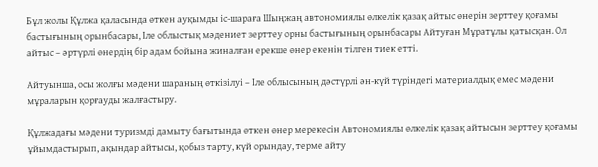Бұл жолы Құлжа қаласында өткен ауқымды іс-шараға Шыңжаң автономиялы өлкелік қазақ айтыс өнерін зерттеу қоғамы бастығының орынбасары, Іле облыстық мәдениет зерттеу орны бастығының орынбасары Айтуған Мұратұлы қатысқан. Ол айтыс – әртүрлі өнердің бір адам бойына жиналған ерекше өнер екенін тілген тиек етті.

Айтуынша, осы жолғы мәдени шараның өткізілуі – Іле облысының дәстүрлі ән-күй түріндегі материалдық емес мәдени мұраларын қорғауды жалғастыру.

Құлжадағы мәдени туризмді дамыту бағытында өткен өнер мерекесін Автономиялы өлкелік қазақ айтысын зерттеу қоғамы ұйымдастырып, ақындар айтысы, қобыз тарту, күй орындау, терме айту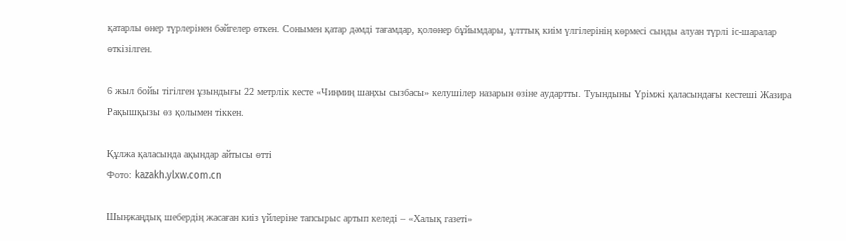қатарлы өнер түрлерінен бәйгелер өткен. Сонымен қатар дәмді тағамдар, қолөнер бұйымдары, ұлттық киім үлгілерінің көрмесі сынды алуан түрлі іс-шаралар өткізілген.

6 жыл бойы тігілген ұзындығы 22 метрлік кесте «Чиңмиң шаңхы сызбасы» келушілер назарын өзіне аудартты. Туындыны Үрімжі қаласындағы кестеші Жазира Рақышқызы өз қолымен тіккен.

Құлжа қаласында ақындар айтысы өтті
Фото: kazakh.ylxw.com.cn

Шыңжаңдық шебердің жасаған киіз үйлеріне тапсырыс артып келеді – «Халық газеті»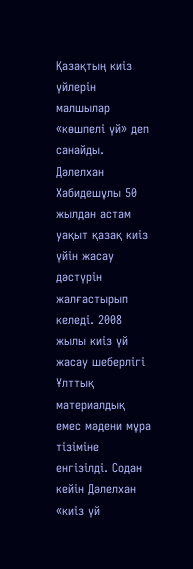Қазақтың киіз үйлерін малшылар «көшпелі үй» деп санайды. Дәлелхан Хабидешұлы 50 жылдан астам уақыт қазақ киіз үйін жасау дәстүрін жалғастырып келеді. 2008 жылы киіз үй жасау шеберлігі Ұлттық материалдық емес мәдени мұра тізіміне енгізілді. Содан кейін Дәлелхан «киіз үй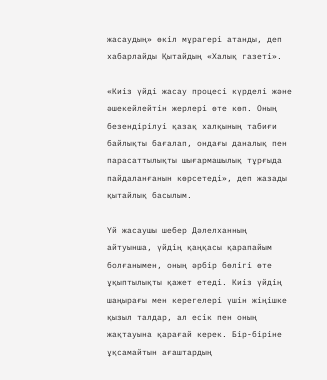жасаудың» өкіл мұрагері атанды, деп хабарлайды Қытайдың «Халық газеті».

«Киіз үйді жасау процесі күрделі және әшекейлейтін жерлері өте көп. Оның безендірілуі қазақ халқының табиғи байлықты бағалап, ондағы даналық пен парасаттылықты шығармашылық тұрғыда пайдаланғанын көрсетеді», деп жазады қытайлық басылым.

Үй жасаушы шебер Дәлелханның айтуынша, үйдің қаңқасы қарапайым болғанымен, оның әрбір бөлігі өте ұқыптылықты қажет етеді. Киіз үйдің шаңырағы мен керегелері үшін жіңішке қызыл талдар, ал есік пен оның жақтауына қарағай керек. Бір-біріне ұқсамайтын ағаштардың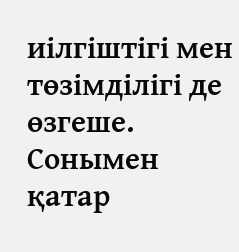иілгіштігі мен төзімділігі де өзгеше. Сонымен қатар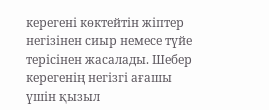керегені көктейтін жіптер негізінен сиыр немесе түйе терісінен жасалады. Шебер керегенің негізгі ағашы үшін қызыл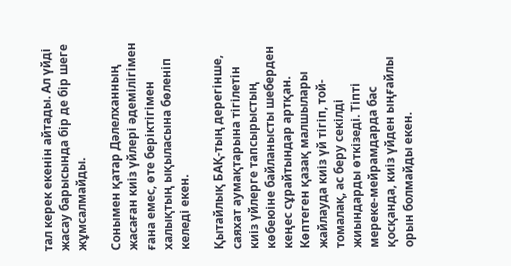тал керек екенін айтады. Ал үйді жасау барысында бір де бір шеге жұмсалмайды.

Сонымен қатар Дәлелханның жасаған киіз үйлері әдемілігімен ғана емес, өте беріктігімен халықтың ықыласына бөленіп келеді екен.

Қытайлық БАҚ-тың дерегінше, саяхат аумақтарына тігілетін киіз үйлерге тапсырыстың көбеюіне байланысты шеберден кеңес сұрайтындар артқан. Көптеген қазақ малшылары жайлауда киіз үй тігіп, той-томалақ, ас беру секілді жиындарды өткізеді. Тіпті мереке-мейрамдарда бас қосқанда, киіз үйден ыңғайлы орын болмайды екен.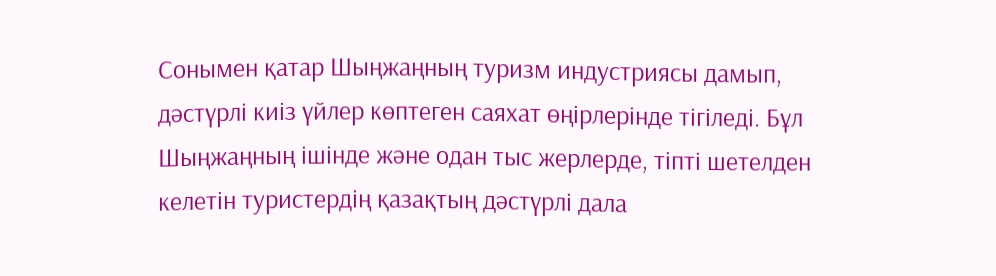Сонымен қатар Шыңжаңның туризм индустриясы дамып, дәстүрлі киіз үйлер көптеген саяхат өңірлерінде тігіледі. Бұл Шыңжаңның ішінде және одан тыс жерлерде, тіпті шетелден келетін туристердің қазақтың дәстүрлі дала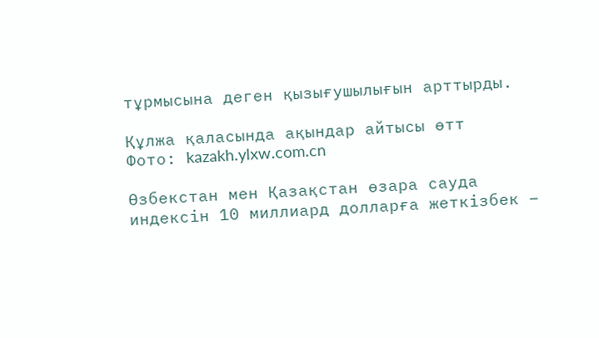тұрмысына деген қызығушылығын арттырды.

Құлжа қаласында ақындар айтысы өтт
Фото: kazakh.ylxw.com.cn

Өзбекстан мен Қазақстан өзара сауда индексін 10 миллиард долларға жеткізбек –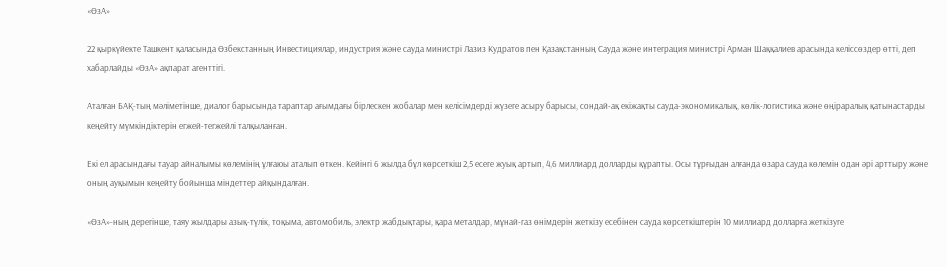«ӨзА»

22 қыркүйекте Ташкент қаласында Өзбекстанның Инвестициялар, индустрия және сауда министрі Лазиз Кудратов пен Қазақстанның Сауда және интеграция министрі Арман Шаққалиев арасында келіссөздер өтті, деп хабарлайды «ӨзА» ақпарат агенттігі.

Аталған БАҚ-тың мәліметінше, диалог барысында тараптар ағымдағы бірлескен жобалар мен келісімдерді жүзеге асыру барысы, сондай-ақ екіжақты сауда-экономикалық, көлік-логистика және өңіраралық қатынастарды кеңейту мүмкіндіктерін егжей-тегжейлі талқыланған.

Екі ел арасындағы тауар айналымы көлемінің ұлғаюы аталып өткен. Кейінгі 6 жылда бұл көрсеткіш 2,5 есеге жуық артып, 4,6 миллиард долларды құрапты. Осы тұрғыдан алғанда өзара сауда көлемін одан әрі арттыру және оның ауқымын кеңейту бойынша міндеттер айқындалған.

«ӨзА»-ның дерегінше, таяу жылдары азық-түлік, тоқыма, автомобиль, электр жабдықтары, қара металдар, мұнай-газ өнімдерін жеткізу есебінен сауда көрсеткіштерін 10 миллиард долларға жеткізуге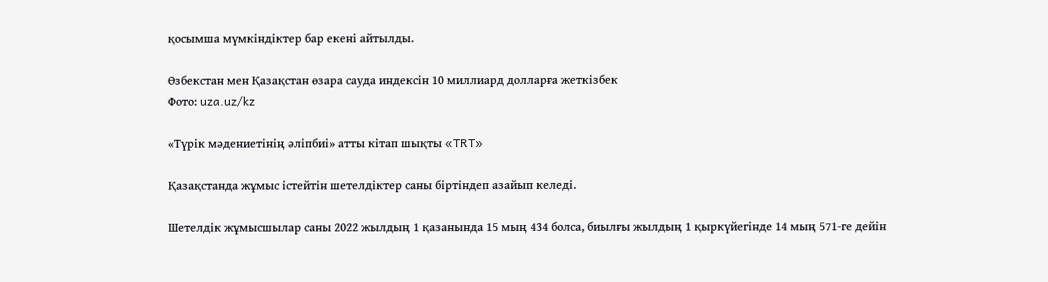қосымша мүмкіндіктер бар екені айтылды.

Өзбекстан мен Қазақстан өзара сауда индексін 10 миллиард долларға жеткізбек
Фото: uza.uz/kz

«Түрік мәдениетінің әліпбиі» атты кітап шықты «TRT»

Қазақстанда жұмыс істейтін шетелдіктер саны біртіндеп азайып келеді.

Шетелдік жұмысшылар саны 2022 жылдың 1 қазанында 15 мың 434 болса, биылғы жылдың 1 қыркүйегінде 14 мың 571-ге дейін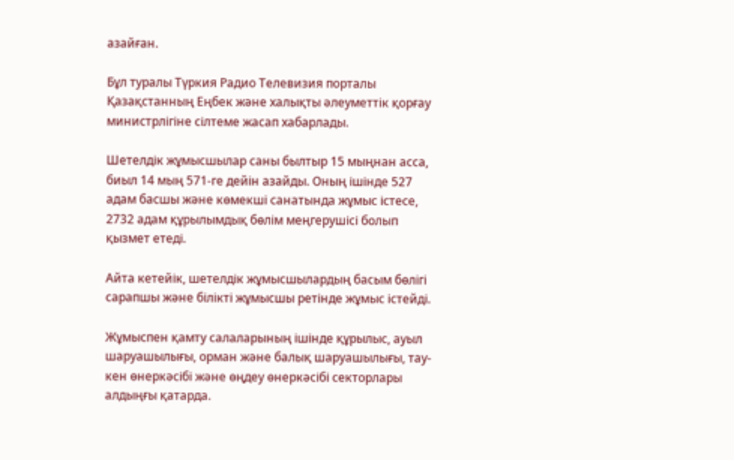азайған.

Бұл туралы Түркия Радио Телевизия порталы Қазақстанның Еңбек және халықты әлеуметтік қорғау министрлігіне сілтеме жасап хабарлады.

Шетелдік жұмысшылар саны былтыр 15 мыңнан асса, биыл 14 мың 571-ге дейін азайды. Оның ішінде 527 адам басшы және көмекші санатында жұмыс істесе, 2732 адам құрылымдық бөлім меңгерушісі болып қызмет етеді.

Айта кетейік, шетелдік жұмысшылардың басым бөлігі сарапшы және білікті жұмысшы ретінде жұмыс істейді.

Жұмыспен қамту салаларының ішінде құрылыс, ауыл шаруашылығы, орман және балық шаруашылығы, тау-кен өнеркәсібі және өңдеу өнеркәсібі секторлары алдыңғы қатарда.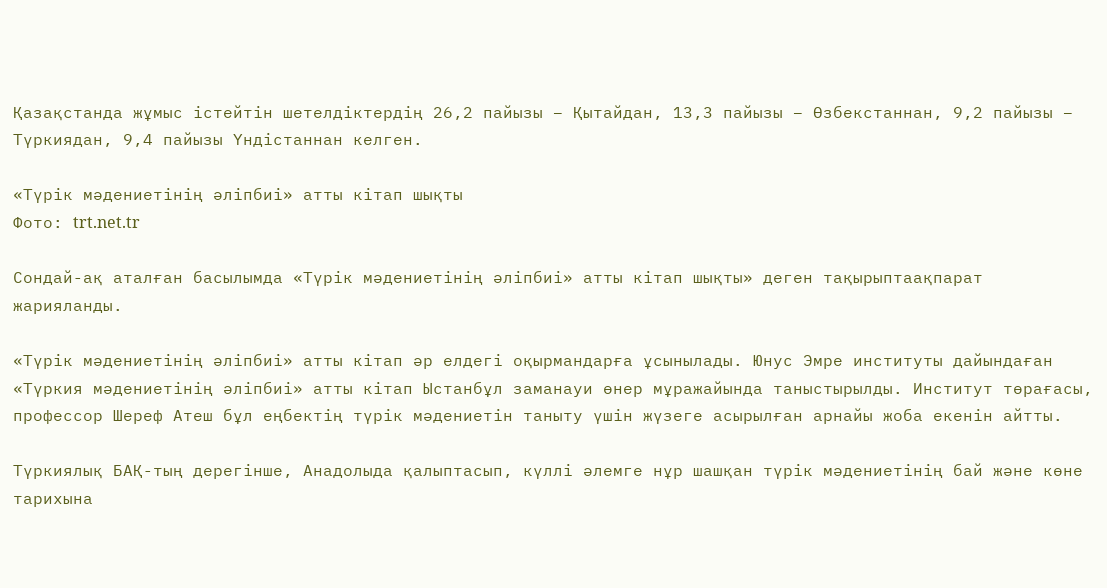Қазақстанда жұмыс істейтін шетелдіктердің 26,2 пайызы – Қытайдан, 13,3 пайызы – Өзбекстаннан, 9,2 пайызы – Түркиядан, 9,4 пайызы Үндістаннан келген.

«Түрік мәдениетінің әліпбиі» атты кітап шықты
Фото: trt.net.tr

Сондай-ақ аталған басылымда «Түрік мәдениетінің әліпбиі» атты кітап шықты» деген тақырыптаақпарат жарияланды.

«Түрік мәдениетінің әліпбиі» атты кітап әр елдегі оқырмандарға ұсынылады. Юнус Эмре институты дайындаған «Түркия мәдениетінің әліпбиі» атты кітап Ыстанбұл заманауи өнер мұражайында таныстырылды. Институт төрағасы, профессор Шереф Атеш бұл еңбектің түрік мәдениетін таныту үшін жүзеге асырылған арнайы жоба екенін айтты.

Түркиялық БАҚ-тың дерегінше, Анадолыда қалыптасып, күллі әлемге нұр шашқан түрік мәдениетінің бай және көне тарихына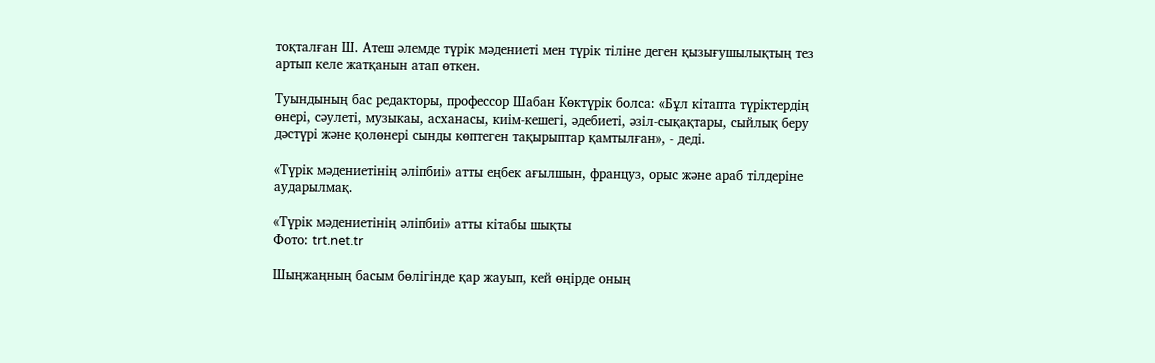тоқталған Ш. Атеш әлемде түрік мәдениеті мен түрік тіліне деген қызығушылықтың тез артып келе жатқанын атап өткен.

Туындының бас редакторы, профессор Шабан Көктүрік болса: «Бұл кітапта түріктердің өнері, сәулеті, музыкаы, асханасы, киім-кешегі, әдебиеті, әзіл-сықақтары, сыйлық беру дәстүрі және қолөнері сынды көптеген тақырыптар қамтылған», - деді.

«Түрік мәдениетінің әліпбиі» атты еңбек ағылшын, француз, орыс және араб тілдеріне аударылмақ.

«Түрік мәдениетінің әліпбиі» атты кітабы шықты
Фото: trt.net.tr

Шыңжаңның басым бөлігінде қар жауып, кей өңірде оның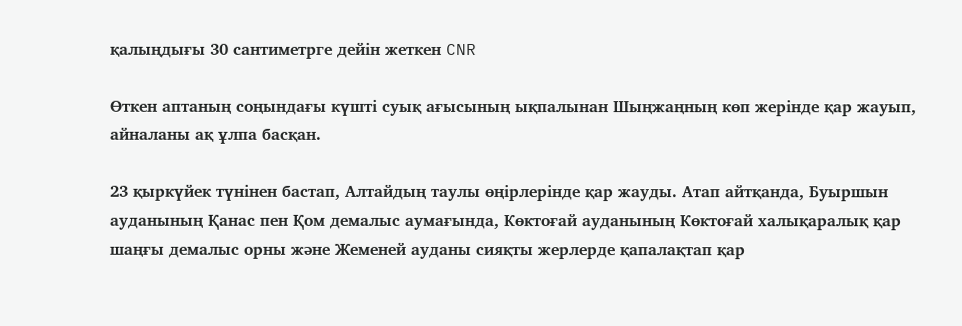қалыңдығы 30 сантиметрге дейін жеткен CNR

Өткен аптаның соңындағы күшті суық ағысының ықпалынан Шыңжаңның көп жерінде қар жауып, айналаны ақ ұлпа басқан.

23 қыркүйек түнінен бастап, Алтайдың таулы өңірлерінде қар жауды. Атап айтқанда, Буыршын ауданының Қанас пен Қом демалыс аумағында, Көктоғай ауданының Көктоғай халықаралық қар шаңғы демалыс орны және Жеменей ауданы сияқты жерлерде қапалақтап қар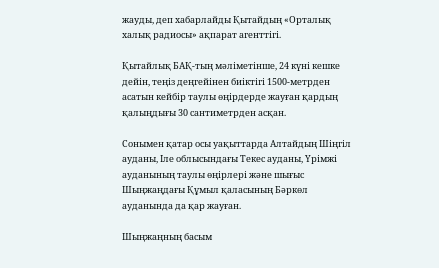жауды, деп хабарлайды Қытайдың «Орталық халық радиосы» ақпарат агенттігі.

Қытайлық БАҚ-тың мәліметінше, 24 күні кешке дейін, теңіз деңгейінен биіктігі 1500-метрден асатын кейбір таулы өңірдерде жауған қардың қалыңдығы 30 сантиметрден асқан.

Сонымен қатар осы уақыттарда Алтайдың Шіңгіл ауданы, Іле облысындағы Текес ауданы, Үрімжі ауданының таулы өңірлері және шығыс Шыңжаңдағы Құмыл қаласының Бәркөл ауданында да қар жауған.

Шыңжаңның басым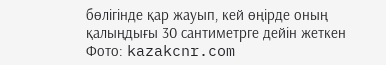бөлігінде қар жауып, кей өңірде оның қалыңдығы 30 сантиметрге дейін жеткен
Фото: kazakcnr.com